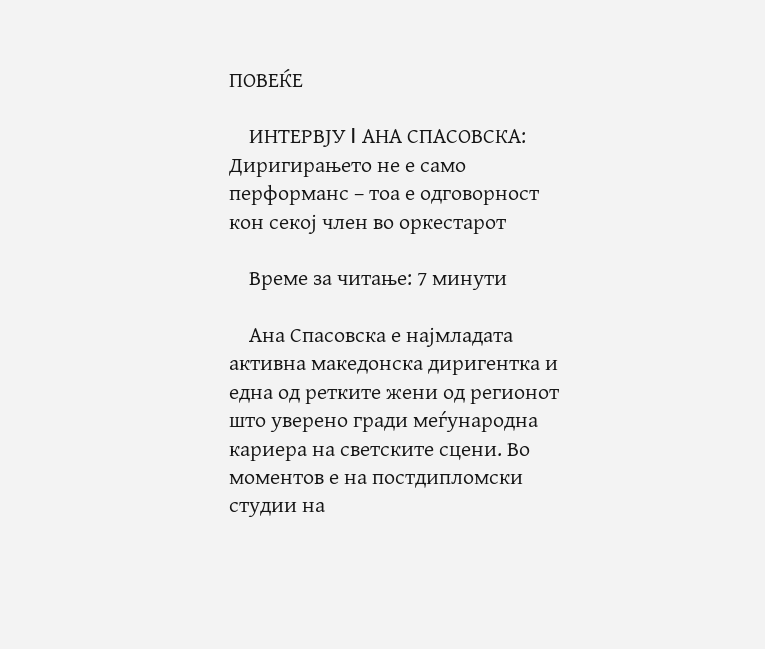ПОВЕЌЕ

    ИНТЕРВЈУ I АНА СПАСОВСКА: Диригирањето не е само перформанс – тоа е одговорност кон секој член во оркестарот

    Време зa читање: 7 минути

    Ана Спасовска е најмладата активна македонска диригентка и една од ретките жени од регионот што уверено гради меѓународна кариера на светските сцени. Во моментов е на постдипломски студии на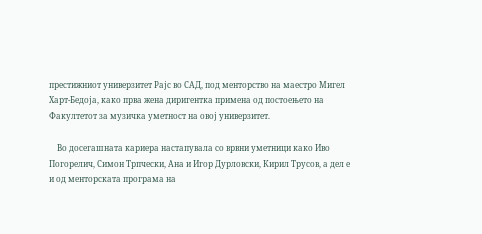престижниот универзитет Рајс во САД, под менторство на маестро Мигел Харт-Бедоја, како прва жена диригентка примена од постоењето на Факултетот за музичка уметност на овој универзитет.

    Во досегашната кариера настапувала со врвни уметници како Иво Погорелич, Симон Трпчески, Ана и Игор Дурловски, Кирил Трусов, а дел е и од менторската програма на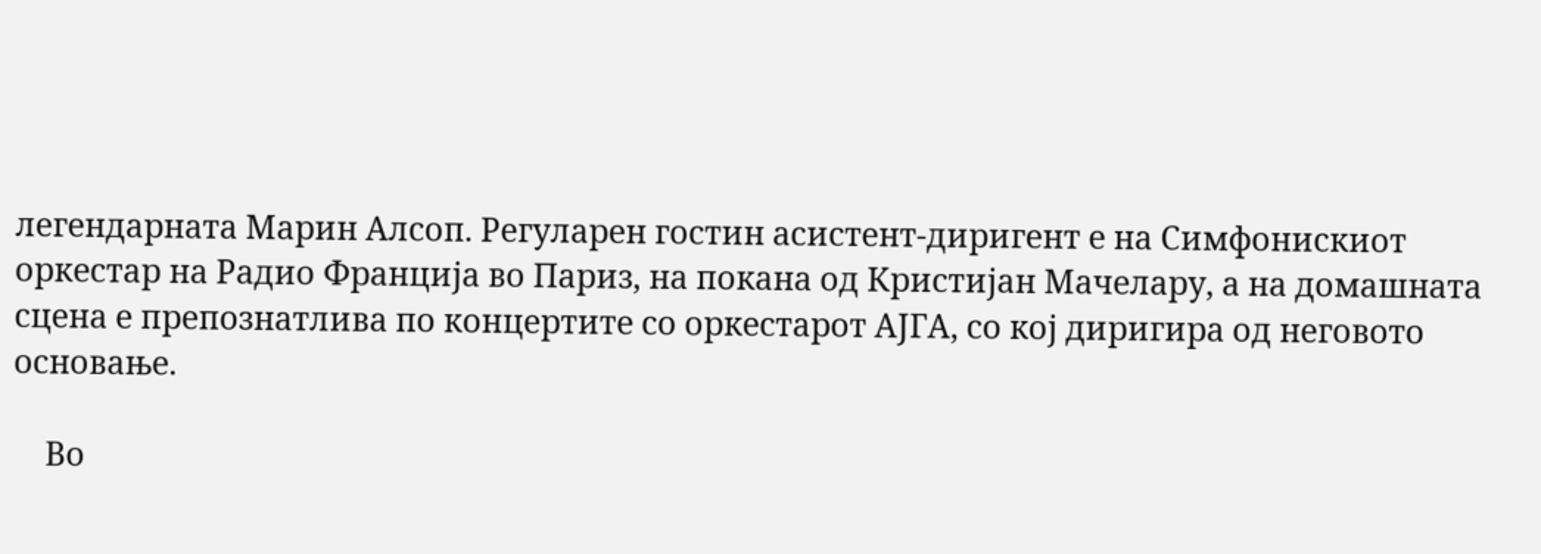легендарната Марин Алсоп. Регуларен гостин асистент-диригент е на Симфонискиот оркестар на Радио Франција во Париз, на покана од Кристијан Мачелару, а на домашната сцена е препознатлива по концертите со оркестарот АЈГА, со кој диригира од неговото основање.

    Во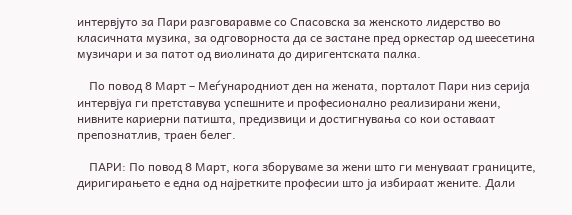интервјуто за Пари разговаравме со Спасовска за женското лидерство во класичната музика, за одговорноста да се застане пред оркестар од шеесетина музичари и за патот од виолината до диригентската палка.

    По повод 8 Март – Меѓународниот ден на жената, порталот Пари низ серија интервјуа ги претставува успешните и професионално реализирани жени, нивните кариерни патишта, предизвици и достигнувања со кои оставаат препознатлив, траен белег.

    ПАРИ: По повод 8 Март, кога зборуваме за жени што ги менуваат границите, диригирањето е една од најретките професии што ја избираат жените. Дали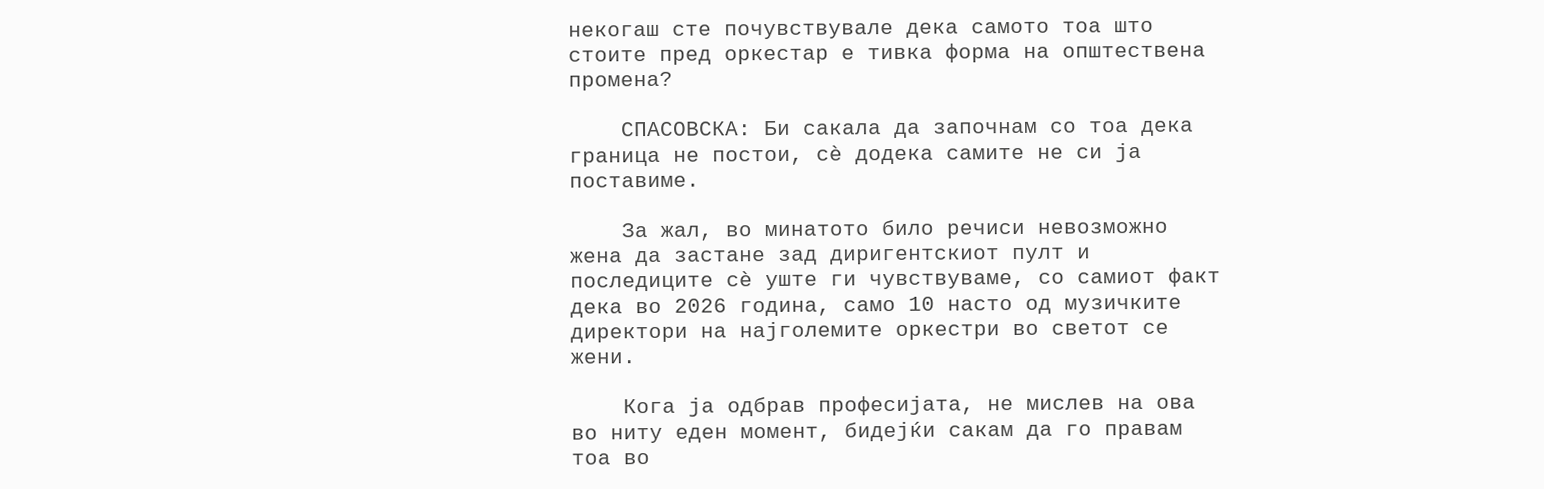некогаш сте почувствувале дека самото тоа што стоите пред оркестар е тивка форма на општествена промена?

    СПАСОВСКА: Би сакала да започнам со тоа дека граница не постои, сè додека самите не си ја поставиме.

    За жал, во минатото било речиси невозможно жена да застане зад диригентскиот пулт и последиците сè уште ги чувствуваме, со самиот факт дека во 2026 година, само 10 насто од музичките директори на најголемите оркестри во светот се жени.

    Кога ја одбрав професијата, не мислев на ова во ниту еден момент, бидејќи сакам да го правам тоа во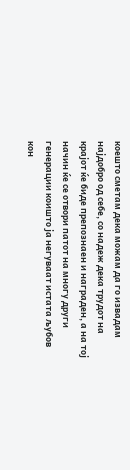коешто сметам дека можам да го извадам најдобро од себе, со надеж дека трудот на крајот ќе биде препознаен и награден, а на тој начин ќе се отвори патот на многу други генерации коишто ја негуваат истата љубов кон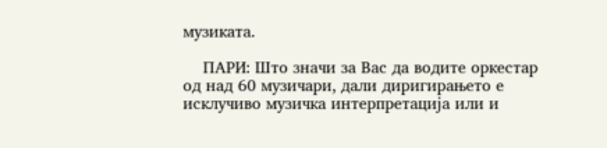музиката.

    ПАРИ: Што значи за Вас да водите оркестар од над 60 музичари, дали диригирањето е исклучиво музичка интерпретација или и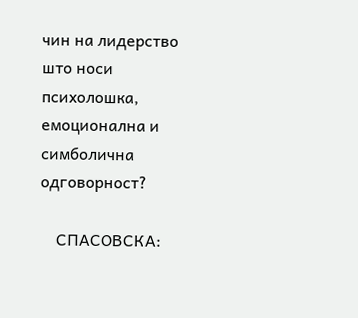чин на лидерство што носи психолошка, емоционална и симболична одговорност?

    СПАСОВСКА: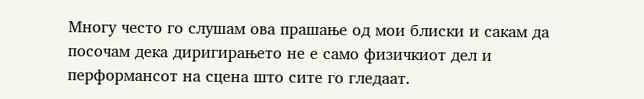Многу често го слушам ова прашање од мои блиски и сакам да посочам дека диригирањето не е само физичкиот дел и перформансот на сцена што сите го гледаат.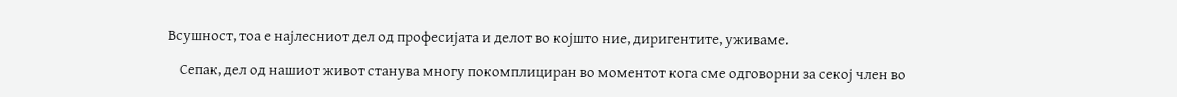Всушност, тоа е најлесниот дел од професијата и делот во којшто ние, диригентите, уживаме.

    Сепак, дел од нашиот живот станува многу покомплициран во моментот кога сме одговорни за секој член во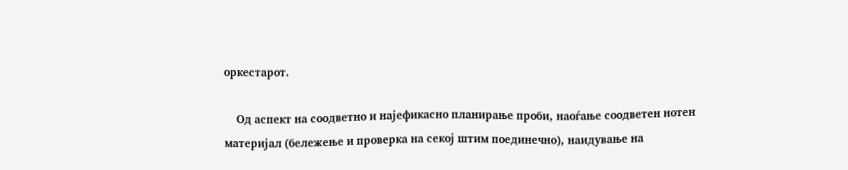оркестарот.

    Од аспект на соодветно и најефикасно планирање проби, наоѓање соодветен нотен материјал (бележење и проверка на секој штим поединечно), наидување на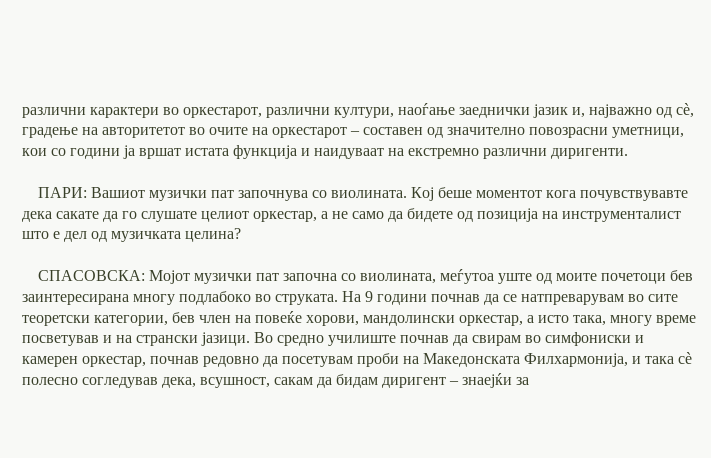различни карактери во оркестарот, различни култури, наоѓање заеднички јазик и, најважно од сè, градење на авторитетот во очите на оркестарот ‒ составен од значително повозрасни уметници, кои со години ја вршат истата функција и наидуваат на екстремно различни диригенти.

    ПАРИ: Вашиот музички пат започнува со виолината. Кој беше моментот кога почувствувавте дека сакате да го слушате целиот оркестар, а не само да бидете од позиција на инструменталист што е дел од музичката целина?

    СПАСОВСКА: Мојот музички пат започна со виолината, меѓутоа уште од моите почетоци бев заинтересирана многу подлабоко во струката. На 9 години почнав да се натпреварувам во сите теоретски категории, бев член на повеќе хорови, мандолински оркестар, а исто така, многу време посветував и на странски јазици. Во средно училиште почнав да свирам во симфониски и камерен оркестар, почнав редовно да посетувам проби на Македонската Филхармонија, и така сè полесно согледував дека, всушност, сакам да бидам диригент ‒ знаејќи за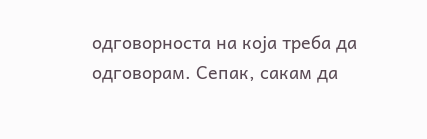одговорноста на која треба да одговорам. Сепак, сакам да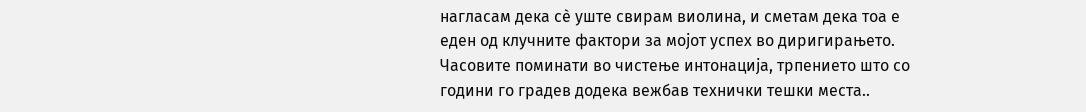нагласам дека сè уште свирам виолина, и сметам дека тоа е еден од клучните фактори за мојот успех во диригирањето. Часовите поминати во чистење интонација, трпението што со години го градев додека вежбав технички тешки места..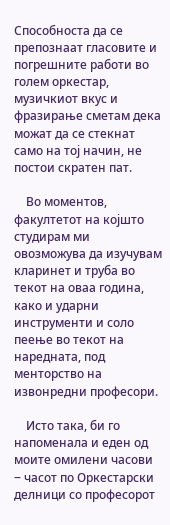Способноста да се препознаат гласовите и погрешните работи во голем оркестар, музичкиот вкус и фразирање сметам дека можат да се стекнат само на тој начин, не постои скратен пат.

    Во моментов, факултетот на којшто студирам ми овозможува да изучувам кларинет и труба во текот на оваа година, како и ударни инструменти и соло пеење во текот на наредната, под менторство на извонредни професори.

    Исто така, би го напоменала и еден од моите омилени часови ‒ часот по Оркестарски делници со професорот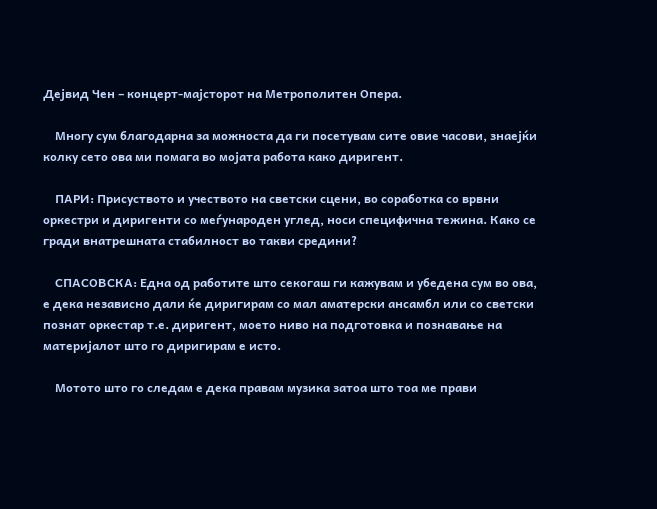Дејвид Чен – концерт-мајсторот на Метрополитен Опера.

    Многу сум благодарна за можноста да ги посетувам сите овие часови, знаејќи колку сето ова ми помага во мојата работа како диригент.

    ПАРИ: Присуството и учеството на светски сцени, во соработка со врвни оркестри и диригенти со меѓународен углед, носи специфична тежина. Како се гради внатрешната стабилност во такви средини?

    СПАСОВСКА: Една од работите што секогаш ги кажувам и убедена сум во ова, е дека независно дали ќе диригирам со мал аматерски ансамбл или со светски познат оркестар т.е. диригент, моето ниво на подготовка и познавање на материјалот што го диригирам е исто.

    Мотото што го следам е дека правам музика затоа што тоа ме прави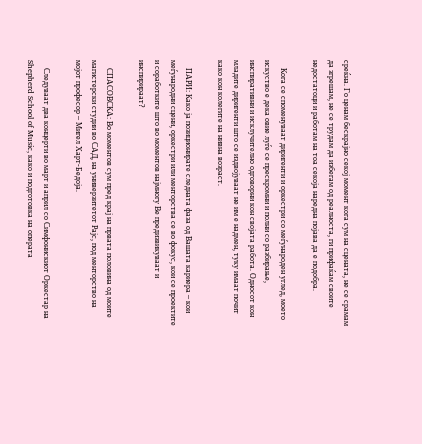среќна. Го ценам бескрајно секој момент кога сум на сцената, не се срамам да згрешам, не се трудам да избегам од реалноста, ги прифаќам своите недостатоци и работам на тоа секоја наредна појава да е подобра.

    Кога се споменуваат диригенти и оркестри со меѓународен углед, моето искуство е дека овие луѓе се прескромни и полни со разбирање, инспиративни и исклучително одговорни кон својата работа. Односот кон младите диригенти што се издвојуваат не им е надмен, туку имаат почит како кон колегите на нивна возраст.

    ПАРИ: Како ја позиционирате следната фаза од Вашата кариера ‒ кои меѓународни сцени, оркестри или менторства се во фокус, кои се проектите и соработките што во моментов најмногу Ве предизвикуваат и инспирираат?

    СПАСОВСКА: Во моментов сум пред крај на првата половина од моите магистерски студии во САД, на универзитетот Рајс, под менторство на мојот професор – Мигел Харт-Бедоја.

    Следуваат два концерти во март и април со Симфонискиот Оркестар на Shepherd School of Music, како и подготовка на операта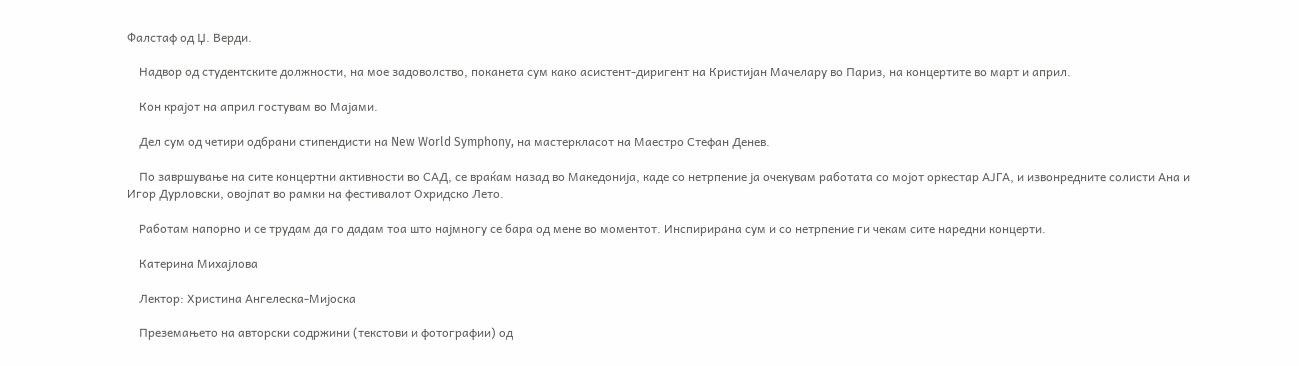Фалстаф од Џ. Верди.

    Надвор од студентските должности, на мое задоволство, поканета сум како асистент-диригент на Кристијан Мачелару во Париз, на концертите во март и април.

    Кон крајот на април гостувам во Мајами.

    Дел сум од четири одбрани стипендисти на New World Symphony, на мастеркласот на Маестро Стефан Денев.

    По завршување на сите концертни активности во САД, се враќам назад во Македонија, каде со нетрпение ја очекувам работата со мојот оркестар АЈГА, и извонредните солисти Ана и Игор Дурловски, овојпат во рамки на фестивалот Охридско Лето.

    Работам напорно и се трудам да го дадам тоа што најмногу се бара од мене во моментот. Инспирирана сум и со нетрпение ги чекам сите наредни концерти.

    Катерина Михајлова

    Лектор: Христина Ангелеска-Мијоска

    Преземањето на авторски содржини (текстови и фотографии) од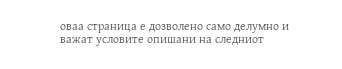оваа страница е дозволено само делумно и важат условите опишани на следниот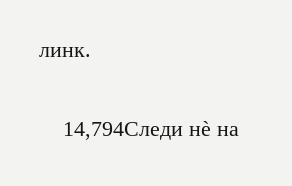линк.

    14,794Следи нè на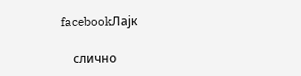facebookЛајк

    слично